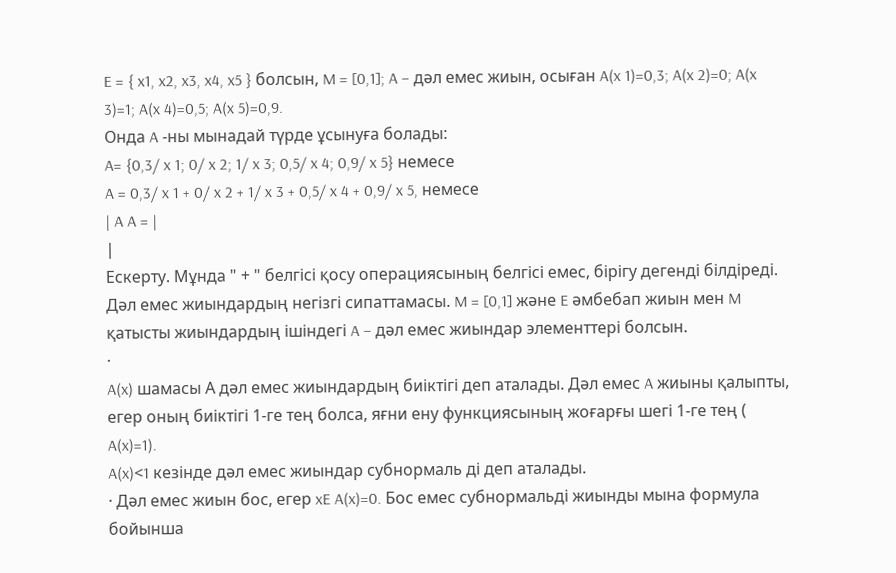E = { x1, x2, x3, x4, x5 } болсын, M = [0,1]; A – дәл емес жиын, осыған A(x 1)=0,3; A(x 2)=0; A(x 3)=1; A(x 4)=0,5; A(x 5)=0,9.
Онда A -ны мынадай түрде ұсынуға болады:
A= {0,3/ x 1; 0/ x 2; 1/ x 3; 0,5/ x 4; 0,9/ x 5} немесе
A = 0,3/ x 1 + 0/ x 2 + 1/ x 3 + 0,5/ x 4 + 0,9/ x 5, немесе
| A A = |
|
Ескерту. Мұнда " + " белгісі қосу операциясының белгісі емес, бірігу дегенді білдіреді.
Дәл емес жиындардың негізгі сипаттамасы. M = [0,1] және E әмбебап жиын мен M қатысты жиындардың ішіндегі A – дәл емес жиындар элементтері болсын.
·
A(x) шамасы А дәл емес жиындардың биіктігі деп аталады. Дәл емес A жиыны қалыпты, егер оның биіктігі 1-ге тең болса, яғни ену функциясының жоғарғы шегі 1-ге тең (
A(x)=1).
A(x)<1 кезінде дәл емес жиындар субнормаль ді деп аталады.
· Дәл емес жиын бос, егер xE A(x)=0. Бос емес субнормальді жиынды мына формула бойынша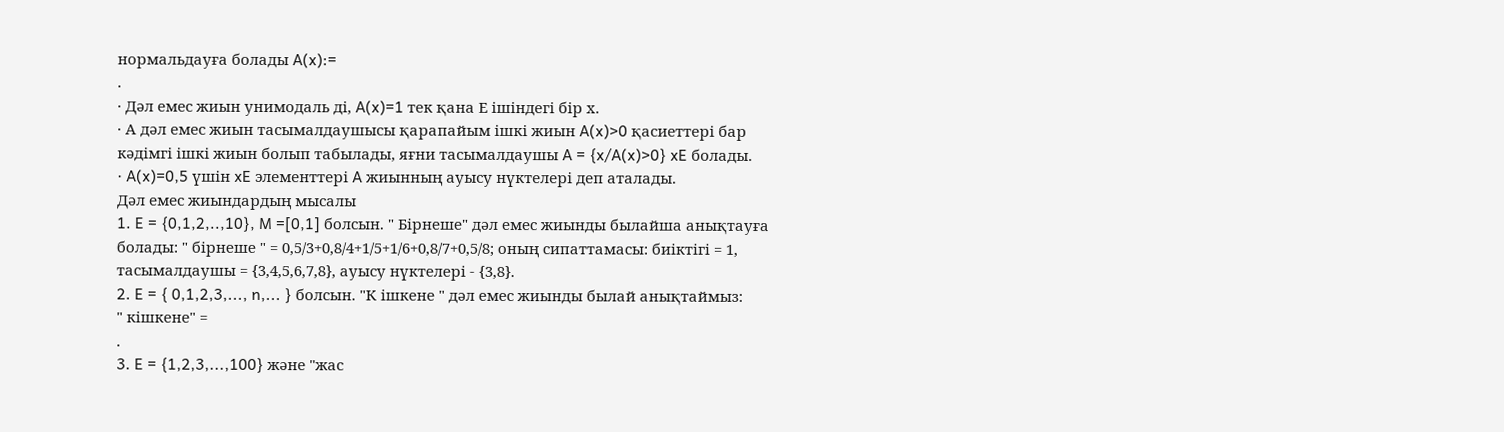нормальдауға болады A(x):=
.
· Дәл емес жиын унимодаль ді, A(x)=1 тек қана Е ішіндегі бір х.
· А дәл емес жиын тасымалдаушысы қарапайым ішкі жиын A(x)>0 қасиеттері бар кәдімгі ішкі жиын болып табылады, яғни тасымалдаушы A = {x/A(x)>0} xE болады.
· A(x)=0,5 үшін xE элементтері A жиынның ауысу нүктелері деп аталады.
Дәл емес жиындардың мысалы
1. E = {0,1,2,..,10}, M =[0,1] болсын. " Бірнеше" дәл емес жиынды былайша анықтауға болады: " бірнеше " = 0,5/3+0,8/4+1/5+1/6+0,8/7+0,5/8; оның сипаттамасы: биіктігі = 1, тасымалдаушы = {3,4,5,6,7,8}, ауысу нүктелері - {3,8}.
2. E = { 0,1,2,3,..., n,... } болсын. "К ішкене " дәл емес жиынды былай анықтаймыз:
" кішкене" =
.
3. E = {1,2,3,...,100} және "жас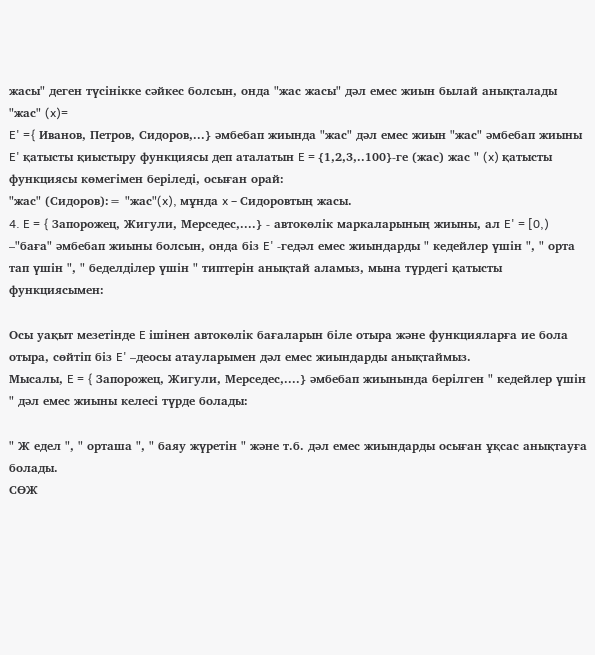жасы" деген түсінікке сәйкес болсын, онда "жас жасы" дәл емес жиын былай анықталады
"жас" (x)=
E' ={ Иванов, Петров, Сидоров,...} әмбебап жиында "жас" дәл емес жиын "жас" әмбебап жиыны E' қатысты қиыстыру функциясы деп аталатын E = {1,2,3,..100}-ге (жас) жас " (x) қатысты функциясы көмегімен беріледі, осыған орай:
"жас" (Сидоров):= "жас"(x), мұнда x – Сидоровтың жасы.
4. E = { Запорожец, Жигули, Мерседес,....} - автокөлік маркаларының жиыны, ал E' = [0,) –"баға" әмбебап жиыны болсын, онда біз E' -гедәл емес жиындарды " кедейлер үшін ", " орта тап үшін ", " беделділер үшін " типтерін анықтай аламыз, мына түрдегі қатысты функциясымен:

Осы уақыт мезетінде E ішінен автокөлік бағаларын біле отыра және функцияларға ие бола отыра, сөйтіп біз E' –деосы атауларымен дәл емес жиындарды анықтаймыз.
Мысалы, E = { Запорожец, Жигули, Мерседес,....} әмбебап жиынында берілген " кедейлер үшін " дәл емес жиыны келесі түрде болады:

" Ж едел ", " орташа ", " баяу жүретін " және т.б. дәл емес жиындарды осыған ұқсас анықтауға болады.
СӨЖ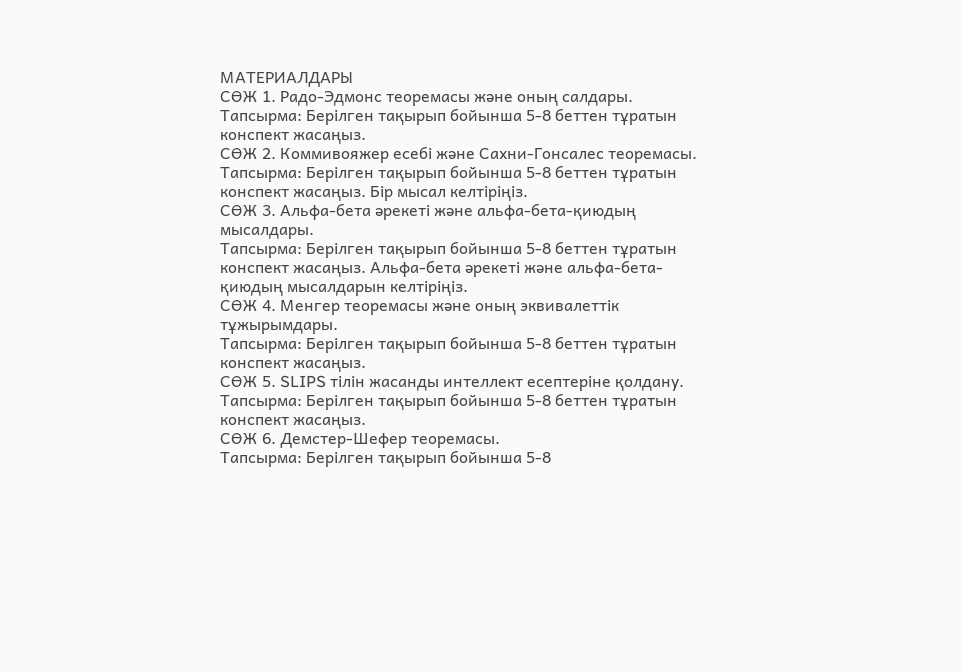МАТЕРИАЛДАРЫ
СӨЖ 1. Радо-Эдмонс теоремасы және оның салдары.
Тапсырма: Берілген тақырып бойынша 5-8 беттен тұратын конспект жасаңыз.
СӨЖ 2. Коммивояжер есебі және Сахни-Гонсалес теоремасы.
Тапсырма: Берілген тақырып бойынша 5-8 беттен тұратын конспект жасаңыз. Бір мысал келтіріңіз.
СӨЖ 3. Альфа-бета әрекеті және альфа-бета-қиюдың мысалдары.
Тапсырма: Берілген тақырып бойынша 5-8 беттен тұратын конспект жасаңыз. Альфа-бета әрекеті және альфа-бета-қиюдың мысалдарын келтіріңіз.
СӨЖ 4. Менгер теоремасы және оның эквивалеттік тұжырымдары.
Тапсырма: Берілген тақырып бойынша 5-8 беттен тұратын конспект жасаңыз.
СӨЖ 5. SLIPS тілін жасанды интеллект есептеріне қолдану.
Тапсырма: Берілген тақырып бойынша 5-8 беттен тұратын конспект жасаңыз.
СӨЖ 6. Демстер-Шефер теоремасы.
Тапсырма: Берілген тақырып бойынша 5-8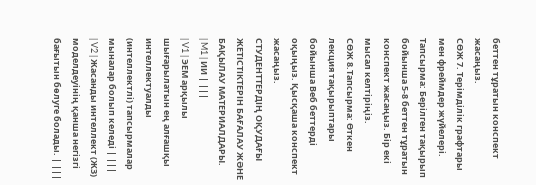беттен тұратын конспект жасаңыз.
СӨЖ 7. Терімділік графтары мен фреймдер жүйелері.
Тапсырма: Берілген тақырып бойынша 5-8 беттен тұратын конспект жасаңыз. Бір екі мысал келтіріңіз.
СӨЖ 8.Тапсырма: Өткен лекция тақырыптары бойынша Веб беттерді оқыңыз. Қысқаша конспект жасаңыз.
СТУДЕНТТЕРДІҢ ОҚУДАҒЫ ЖЕТІСТІКТЕРІН БАҒАЛАУ ЖӘНЕ БАҚЫЛАУ МАТЕРИАЛДАРЫ.
| M1 | ИИ | |||
| V1 | ЭЕМ арқылы шығарылатын ең алғашқы интеллектуалды (интеллектлі) тапсырмалар мыналар болып келеді | |||
| V2 | Жасанды интеллект (ЖЗ) моделдеуінің қанша негізгі бағытын бөлуге болады. | |||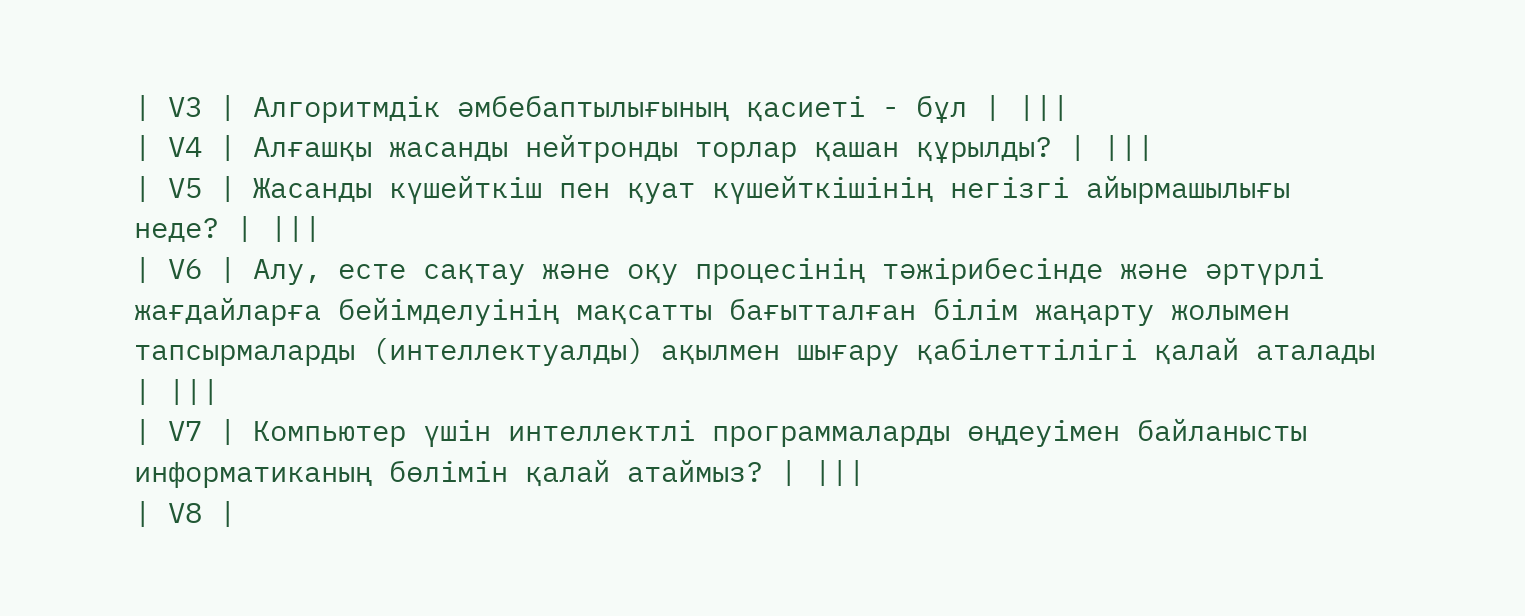| V3 | Алгоритмдік әмбебаптылығының қасиеті - бұл | |||
| V4 | Алғашқы жасанды нейтронды торлар қашан құрылды? | |||
| V5 | Жасанды күшейткіш пен қуат күшейткішінің негізгі айырмашылығы неде? | |||
| V6 | Алу, есте сақтау және оқу процесінің тәжірибесінде және әртүрлі жағдайларға бейімделуінің мақсатты бағытталған білім жаңарту жолымен тапсырмаларды (интеллектуалды) ақылмен шығару қабілеттілігі қалай аталады | |||
| V7 | Компьютер үшін интеллектлі программаларды өңдеуімен байланысты информатиканың бөлімін қалай атаймыз? | |||
| V8 |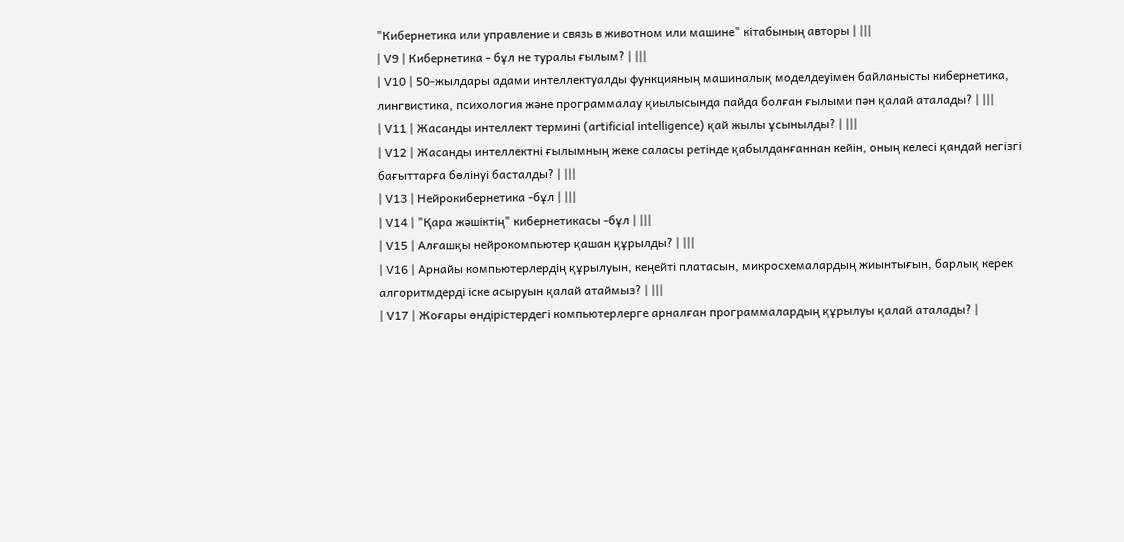"Кибернетика или управление и связь в животном или машине" кітабының авторы | |||
| V9 | Кибернетика - бұл не туралы ғылым? | |||
| V10 | 50-жылдары адами интеллектуалды функцияның машиналық моделдеуімен байланысты кибернетика, лингвистика, психология және программалау қиылысында пайда болған ғылыми пән қалай аталады? | |||
| V11 | Жасанды интеллект термині (artificial intelligence) қай жылы ұсынылды? | |||
| V12 | Жасанды интеллектні ғылымның жеке саласы ретінде қабылданғаннан кейін, оның келесі қандай негізгі бағыттарға бөлінуі басталды? | |||
| V13 | Нейрокибернетика -бұл | |||
| V14 | "Қара жәшіктің" кибернетикасы -бұл | |||
| V15 | Алғашқы нейрокомпьютер қашан құрылды? | |||
| V16 | Арнайы компьютерлердің құрылуын, кеңейті платасын, микросхемалардың жиынтығын, барлық керек алгоритмдерді іске асыруын қалай атаймыз? | |||
| V17 | Жоғары өндірістердегі компьютерлерге арналған программалардың құрылуы қалай аталады? |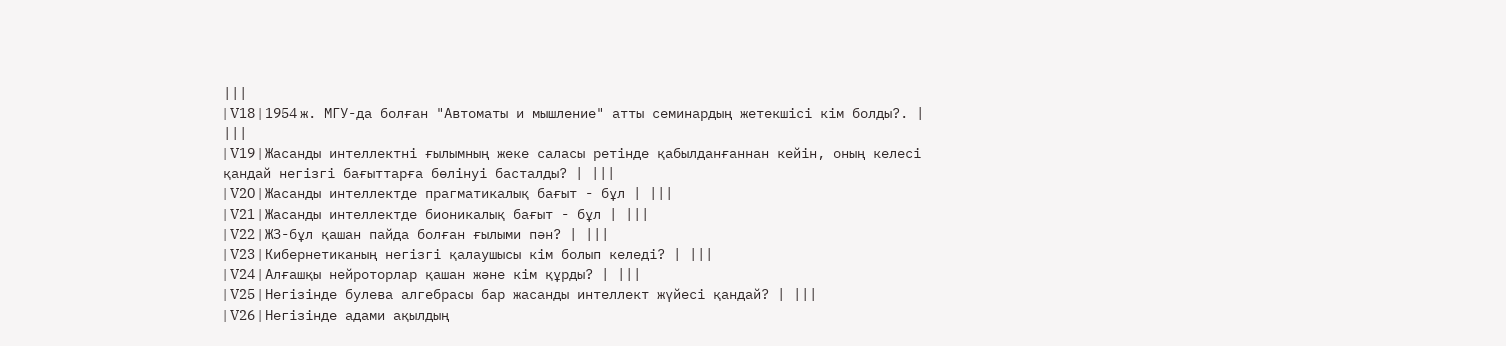|||
| V18 | 1954 ж. МГУ-да болған "Автоматы и мышление" атты семинардың жетекшісі кім болды?. | |||
| V19 | Жасанды интеллектні ғылымның жеке саласы ретінде қабылданғаннан кейін, оның келесі қандай негізгі бағыттарға бөлінуі басталды? | |||
| V20 | Жасанды интеллектде прагматикалық бағыт - бұл | |||
| V21 | Жасанды интеллектде бионикалық бағыт - бұл | |||
| V22 | ЖЗ-бұл қашан пайда болған ғылыми пән? | |||
| V23 | Кибернетиканың негізгі қалаушысы кім болып келеді? | |||
| V24 | Алғашқы нейроторлар қашан және кім құрды? | |||
| V25 | Негізінде булева алгебрасы бар жасанды интеллект жүйесі қандай? | |||
| V26 | Негізінде адами ақылдың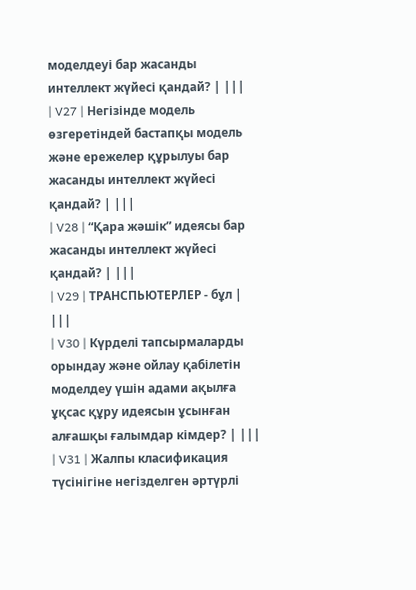моделдеуі бар жасанды интеллект жүйесі қандай? | |||
| V27 | Негізінде модель өзгеретіндей бастапқы модель және ережелер құрылуы бар жасанды интеллект жүйесі қандай? | |||
| V28 | “Қара жәшік” идеясы бар жасанды интеллект жүйесі қандай? | |||
| V29 | ТРАНСПЬЮТЕРЛЕР - бұл | |||
| V30 | Күрделі тапсырмаларды орындау және ойлау қабілетін моделдеу үшін адами ақылға ұқсас құру идеясын ұсынған алғашқы ғалымдар кімдер? | |||
| V31 | Жалпы класификация түсінігіне негізделген әртүрлі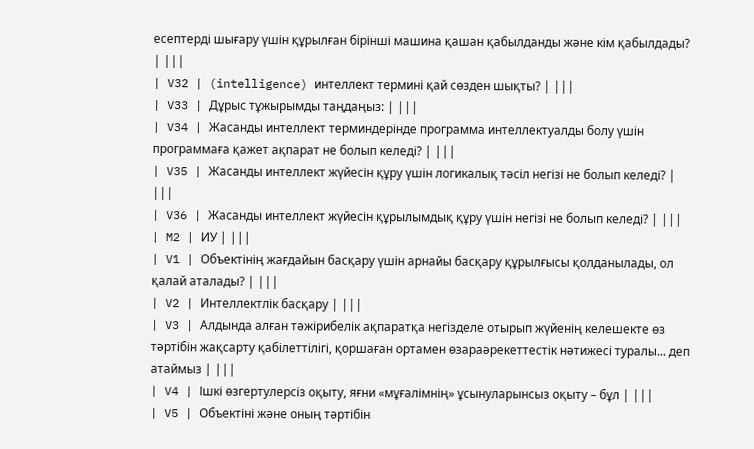есептерді шығару үшін құрылған бірінші машина қашан қабылданды және кім қабылдады? | |||
| V32 | (intelligence) интеллект термині қай сөзден шықты? | |||
| V33 | Дұрыс тұжырымды таңдаңыз: | |||
| V34 | Жасанды интеллект терминдерінде программа интеллектуалды болу үшін программаға қажет ақпарат не болып келеді? | |||
| V35 | Жасанды интеллект жүйесін құру үшін логикалық тәсіл негізі не болып келеді? | |||
| V36 | Жасанды интеллект жүйесін құрылымдық құру үшін негізі не болып келеді? | |||
| M2 | ИУ | |||
| V1 | Объектінің жағдайын басқару үшін арнайы басқару құрылғысы қолданылады, ол қалай аталады? | |||
| V2 | Интеллектлік басқару | |||
| V3 | Алдында алған тәжірибелік ақпаратқа негізделе отырып жүйенің келешекте өз тәртібін жақсарту қабілеттілігі, қоршаған ортамен өзараәрекеттестік нәтижесі туралы... деп атаймыз | |||
| V4 | Ішкі өзгертулерсіз оқыту, яғни «мұғалімнің» ұсынуларынсыз оқыту – бұл | |||
| V5 | Объектіні және оның тәртібін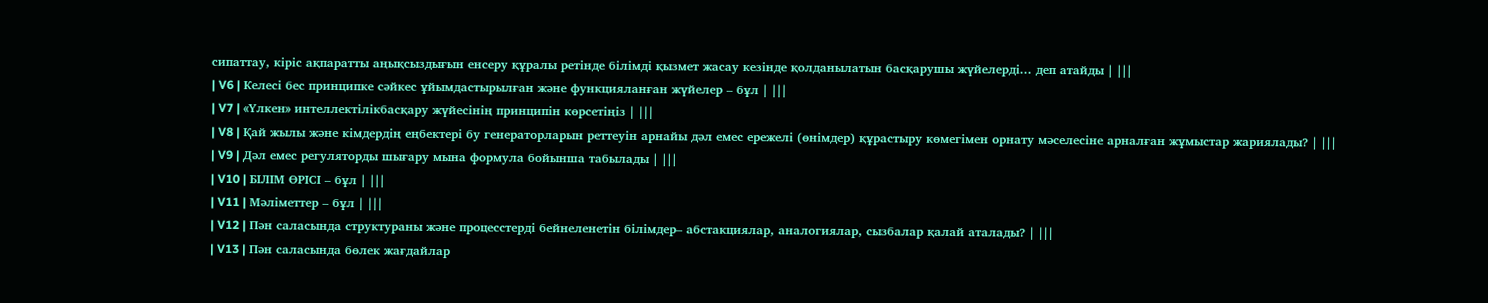сипаттау, кіріс ақпаратты аңықсыздығын енсеру құралы ретінде білімді қызмет жасау кезінде қолданылатын басқарушы жүйелерді... деп атайды | |||
| V6 | Келесі бес принципке сәйкес ұйымдастырылған және функцияланған жүйелер – бұл | |||
| V7 | «Үлкен» интеллектілікбасқару жүйесінің принципін көрсетіңіз | |||
| V8 | Қай жылы және кімдердің еңбектері бу генераторларын реттеуін арнайы дәл емес ережелі (өнімдер) құрастыру көмегімен орнату мәселесіне арналған жұмыстар жариялады? | |||
| V9 | Дәл емес регуляторды шығару мына формула бойынша табылады | |||
| V10 | БІЛІМ ӨРІСІ – бұл | |||
| V11 | Мәліметтер – бұл | |||
| V12 | Пән саласында структураны және процесстерді бейнеленетін білімдер– абстакциялар, аналогиялар, сызбалар қалай аталады? | |||
| V13 | Пән саласында бөлек жағдайлар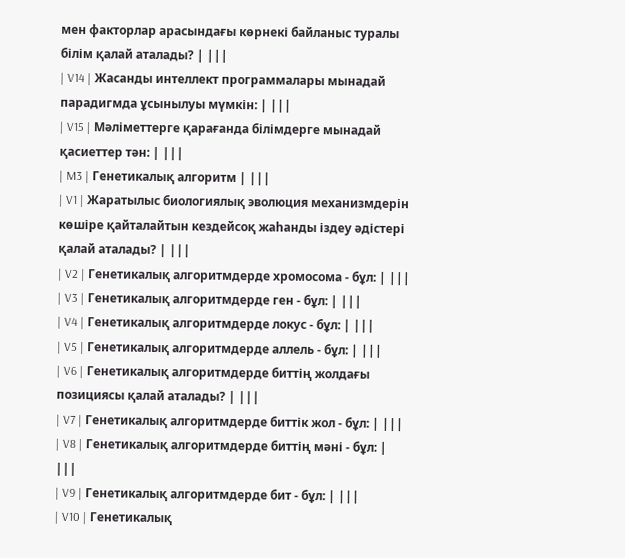мен факторлар арасындағы көрнекі байланыс туралы білім қалай аталады? | |||
| V14 | Жасанды интеллект программалары мынадай парадигмда ұсынылуы мүмкін: | |||
| V15 | Мәліметтерге қарағанда білімдерге мынадай қасиеттер тән: | |||
| M3 | Генетикалық алгоритм | |||
| V1 | Жаратылыс биологиялық эволюция механизмдерін көшіре қайталайтын кездейсоқ жаһанды іздеу әдістері қалай аталады? | |||
| V2 | Генетикалық алгоритмдерде хромосома - бұл: | |||
| V3 | Генетикалық алгоритмдерде ген - бұл: | |||
| V4 | Генетикалық алгоритмдерде локус - бұл: | |||
| V5 | Генетикалық алгоритмдерде аллель - бұл: | |||
| V6 | Генетикалық алгоритмдерде биттің жолдағы позициясы қалай аталады? | |||
| V7 | Генетикалық алгоритмдерде биттік жол - бұл: | |||
| V8 | Генетикалық алгоритмдерде биттің мәні - бұл: | |||
| V9 | Генетикалық алгоритмдерде бит - бұл: | |||
| V10 | Генетикалық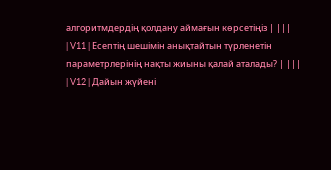алгоритмдердің қолдану аймағын көрсетіңіз | |||
| V11 | Есептің шешімін анықтайтын түрленетін параметрлерінің нақты жиыны қалай аталады? | |||
| V12 | Дайын жүйені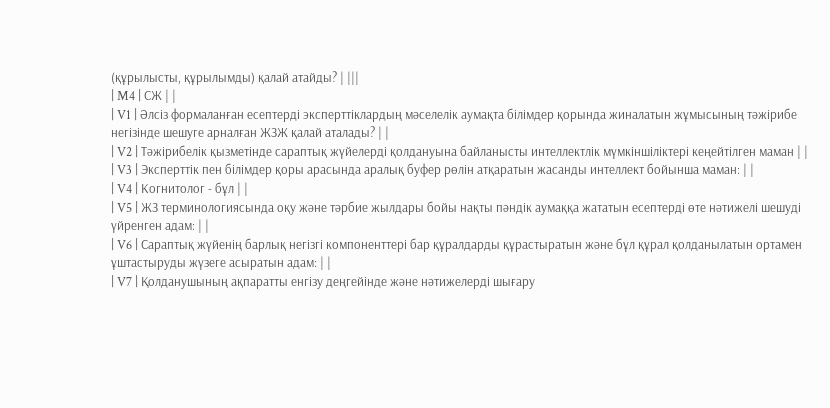(құрылысты, құрылымды) қалай атайды? | |||
| M4 | СЖ | |
| V1 | Әлсіз формаланған есептерді эксперттіклардың мәселелік аумақта білімдер қорында жиналатын жұмысының тәжірибе негізінде шешуге арналған ЖЗЖ қалай аталады? | |
| V2 | Тәжірибелік қызметінде сараптық жүйелерді қолдануына байланысты интеллектлік мүмкіншіліктері кеңейтілген маман | |
| V3 | Эксперттік пен білімдер қоры арасында аралық буфер рөлін атқаратын жасанды интеллект бойынша маман: | |
| V4 | Когнитолог - бұл | |
| V5 | ЖЗ терминологиясында оқу және тәрбие жылдары бойы нақты пәндік аумаққа жататын есептерді өте нәтижелі шешуді үйренген адам: | |
| V6 | Сараптық жүйенің барлық негізгі компоненттері бар құралдарды құрастыратын және бұл құрал қолданылатын ортамен ұштастыруды жүзеге асыратын адам: | |
| V7 | Қолданушының ақпаратты енгізу деңгейінде және нәтижелерді шығару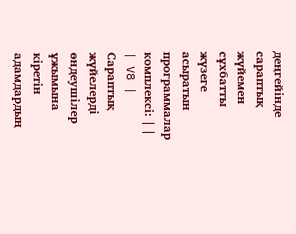деңгейінде сараптық жүйемен сұхбатты жүзеге асыратын программалар комплексі: | |
| V8 | Сараптық жүйелерді өндеушілер ұжымына кіретін адамдардың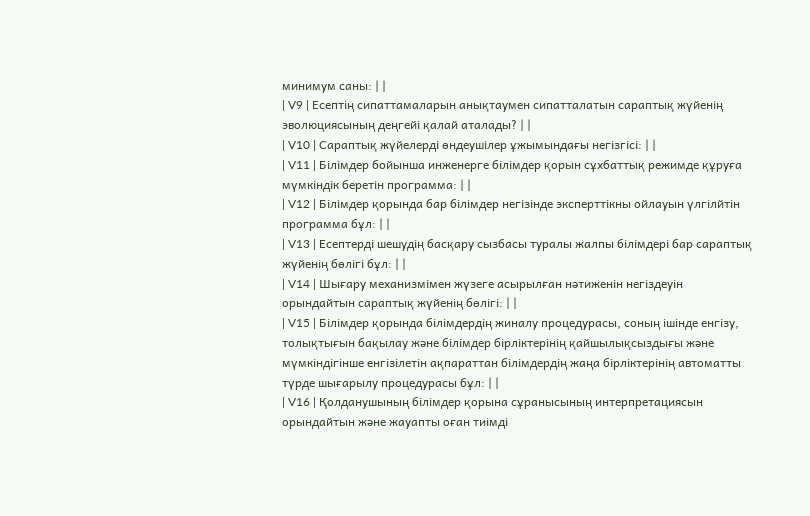минимум саны: | |
| V9 | Есептің сипаттамаларын анықтаумен сипатталатын сараптық жүйенің эволюциясының деңгейі қалай аталады? | |
| V10 | Сараптық жүйелерді өндеушілер ұжымындағы негізгісі: | |
| V11 | Білімдер бойынша инженерге білімдер қорын сұхбаттық режимде құруға мүмкіндік беретін программа: | |
| V12 | Білімдер қорында бар білімдер негізінде эксперттікны ойлауын үлгілйтін программа бұл: | |
| V13 | Есептерді шешудің басқару сызбасы туралы жалпы білімдері бар сараптық жүйенің бөлігі бұл: | |
| V14 | Шығару механизмімен жүзеге асырылған нәтиженін негіздеуін орындайтын сараптық жүйенің бөлігі: | |
| V15 | Білімдер қорында білімдердің жиналу процедурасы, соның ішінде енгізу, толықтығын бақылау және білімдер бірліктерінің қайшылықсыздығы және мүмкіндігінше енгізілетін ақпараттан білімдердің жаңа бірліктерінің автоматты түрде шығарылу процедурасы бұл: | |
| V16 | Қолданушының білімдер қорына сұранысының интерпретациясын орындайтын және жауапты оған тиімді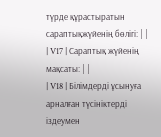түрде құрастыратын сараптықжүйенің бөлігі: | |
| V17 | Сараптық жүйенің мақсаты: | |
| V18 | Білімдерді ұсынуға арналған түсініктерді іздеумен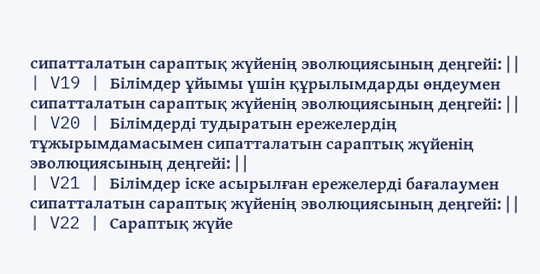сипатталатын сараптық жүйенің эволюциясының деңгейі: | |
| V19 | Білімдер ұйымы үшін құрылымдарды өндеумен сипатталатын сараптық жүйенің эволюциясының деңгейі: | |
| V20 | Білімдерді тудыратын ережелердің тұжырымдамасымен сипатталатын сараптық жүйенің эволюциясының деңгейі: | |
| V21 | Білімдер іске асырылған ережелерді бағалаумен сипатталатын сараптық жүйенің эволюциясының деңгейі: | |
| V22 | Сараптық жүйе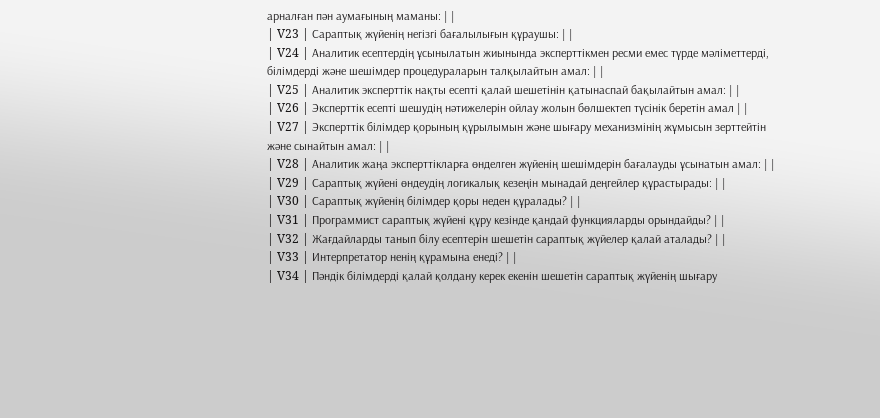арналған пән аумағының маманы: | |
| V23 | Сараптық жүйенің негізгі бағалылығын құраушы: | |
| V24 | Аналитик есептердің ұсынылатын жиынында эксперттікмен ресми емес түрде мәліметтерді, білімдерді және шешімдер процедураларын талқылайтын амал: | |
| V25 | Аналитик эксперттік нақты есепті қалай шешетінін қатынаспай бақылайтын амал: | |
| V26 | Эксперттік есепті шешудің нәтижелерін ойлау жолын бөлшектеп түсінік беретін амал | |
| V27 | Эксперттік білімдер қорының құрылымын және шығару механизмінің жұмысын зерттейтін және сынайтын амал: | |
| V28 | Аналитик жаңа эксперттікларға өнделген жүйенің шешімдерін бағалауды ұсынатын амал: | |
| V29 | Сараптық жүйені өндеудің логикалық кезеңін мынадай деңгейлер құрастырады: | |
| V30 | Сараптық жүйенің білімдер қоры неден құралады? | |
| V31 | Программист сараптық жүйені құру кезінде қандай функцияларды орындайды? | |
| V32 | Жағдайларды танып білу есептерін шешетін сараптық жүйелер қалай аталады? | |
| V33 | Интерпретатор ненің құрамына енеді? | |
| V34 | Пәндік білімдерді қалай қолдану керек екенін шешетін сараптық жүйенің шығару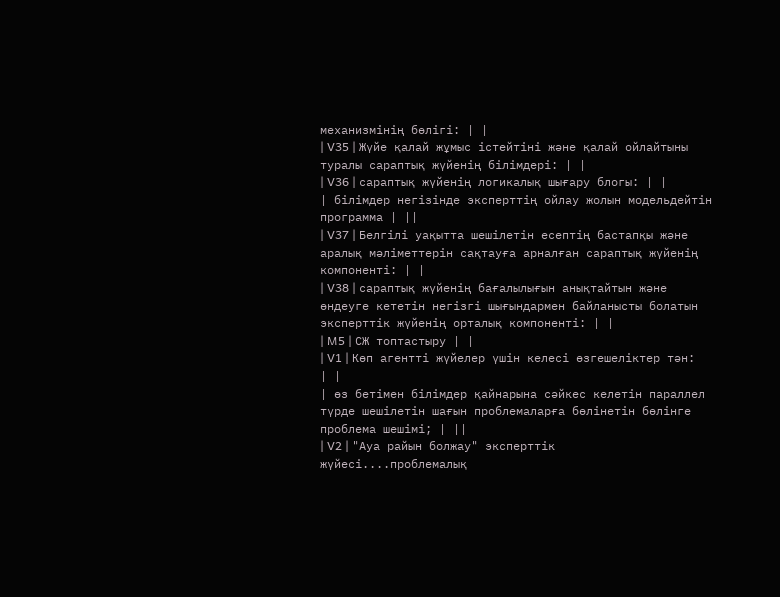механизмінің бөлігі: | |
| V35 | Жүйе қалай жұмыс істейтіні және қалай ойлайтыны туралы сараптық жүйенің білімдері: | |
| V36 | сараптық жүйенің логикалық шығару блогы: | |
| білімдер негізінде эксперттің ойлау жолын модельдейтін программа | ||
| V37 | Белгілі уақытта шешілетін есептің бастапқы және аралық мәліметтерін сақтауға арналған сараптық жүйенің компоненті: | |
| V38 | сараптық жүйенің бағалылығын анықтайтын және өндеуге кететін негізгі шығындармен байланысты болатын эксперттік жүйенің орталық компоненті: | |
| M5 | CЖ топтастыру | |
| V1 | Көп агентті жүйелер үшін келесі өзгешеліктер тән: | |
| өз бетімен білімдер қайнарына сәйкес келетін параллел түрде шешілетін шағын проблемаларға бөлінетін бөлінге проблема шешімі; | ||
| V2 | "Ауа райын болжау" эксперттік жүйесі....проблемалық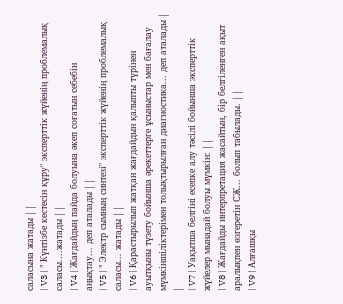саласына жатады | |
| V3 | " Күнтізбе кестесін құру" эксперттік жүйенің проблемалық саласы....жатады | |
| V4 | Жағдайдың пайда болуына әкеп соғатын себебін аңықтау... деп аталады | |
| V5 | " Электр сымның синтезі" эксперттік жүйенің проблемалық саласы... жатады | |
| V6 | Қарастырылып жатқан жағдайдын қалыпты түрінен ауытқыны түзету бойынша әрекеттерге ұсыныстар мен бағалау мүмкіншіліктерімен толықтырылған диагностика... деп аталады | |
| V7 | Уақытша белгіні есепке алу тәсілі бойынша эксперттік жүйелер мынадай болуы мүмкін: | |
| V8 | Жағдайды интерпретация жасайтын, бір белгіленген ақыт аралықпен өзгеретін СЖ... болып табылады. | |
| V9 | Алғашқы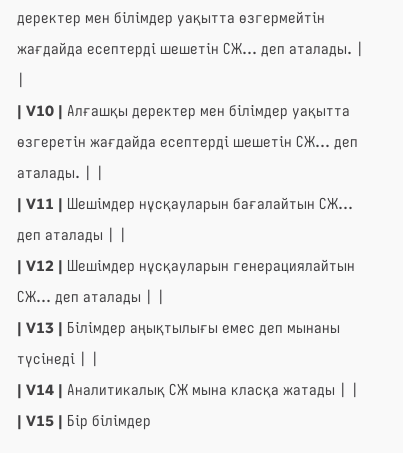деректер мен білімдер уақытта өзгермейтін жағдайда есептерді шешетін СЖ... деп аталады. | |
| V10 | Алғашқы деректер мен білімдер уақытта өзгеретін жағдайда есептерді шешетін СЖ... деп аталады. | |
| V11 | Шешімдер нұсқауларын бағалайтын СЖ... деп аталады | |
| V12 | Шешімдер нұсқауларын генерациялайтын СЖ... деп аталады | |
| V13 | Білімдер аңықтылығы емес деп мынаны түсінеді | |
| V14 | Аналитикалық СЖ мына класқа жатады | |
| V15 | Бір білімдер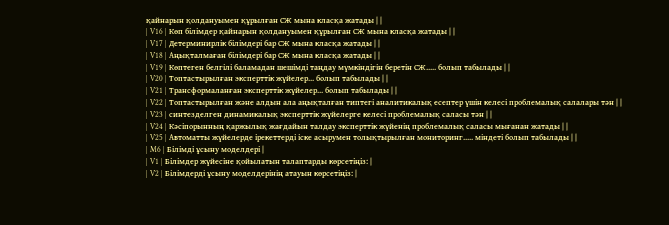қайнарын қолдануымен құрылған СЖ мына класқа жатады | |
| V16 | Көп білімдер қайнарын қолдануымен құрылған СЖ мына класқа жатады | |
| V17 | Детерминирлік білімдері бар СЖ мына класқа жатады | |
| V18 | Аңықталмаған білімдері бар СЖ мына класқа жатады | |
| V19 | Көптеген белгілі баламадан шешімді таңдау мүмкіндігін беретін СЖ..... болып табылады | |
| V20 | Топтастырылған эксперттік жүйелер... болып табылады | |
| V21 | Трансформаланған эксперттік жүйелер... болып табылады | |
| V22 | Топтастырылған және алдын ала аңықталған типтегі аналитикалық есептер үшін келесі проблемалық салалары тән | |
| V23 | синтезделген динамикалық эксперттік жүйелерге келесі проблемалық саласы тән | |
| V24 | Кәсіпорынның қаржылық жағдайын талдау эксперттік жүйенің проблемалық саласы мығанан жатады | |
| V25 | Автоматты жүйелерде ірекеттерді іске асырумен толықтырылған мониторинг..... міндеті болып табылады | |
| M6 | Білімді ұсыну моделдері |
| V1 | Білімдер жүйесіне қойылатын талаптарды көрсетіңіз: |
| V2 | Білімдерді ұсыну моделдерінің атауын көрсетіңіз: |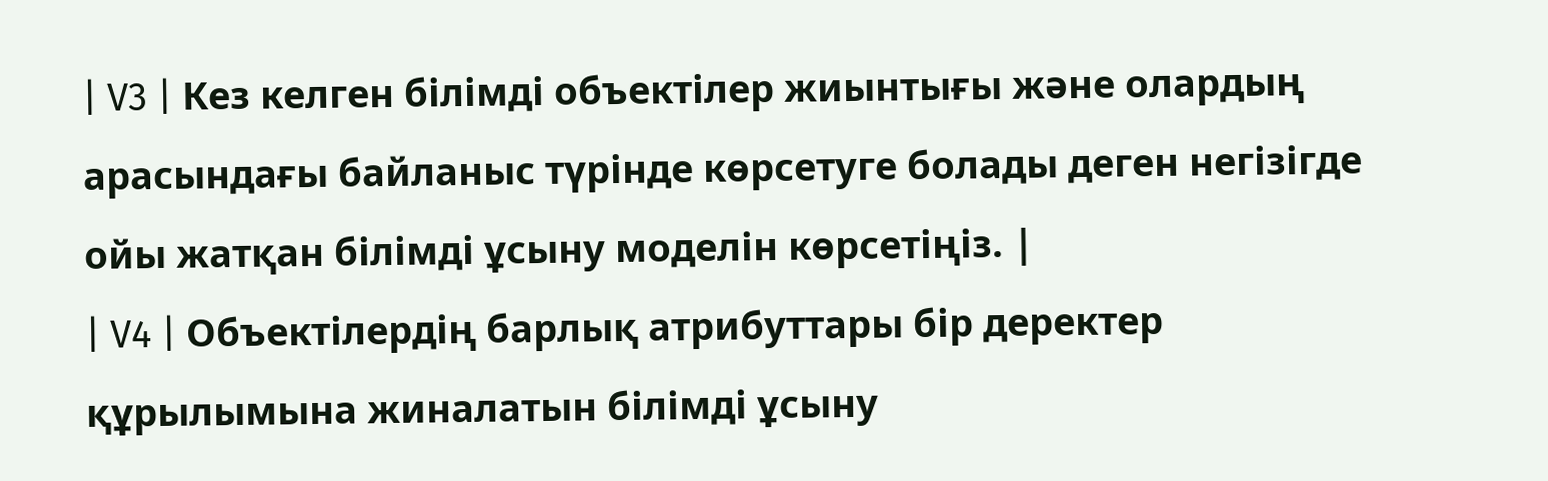| V3 | Кез келген білімді объектілер жиынтығы және олардың арасындағы байланыс түрінде көрсетуге болады деген негізігде ойы жатқан білімді ұсыну моделін көрсетіңіз. |
| V4 | Объектілердің барлық атрибуттары бір деректер құрылымына жиналатын білімді ұсыну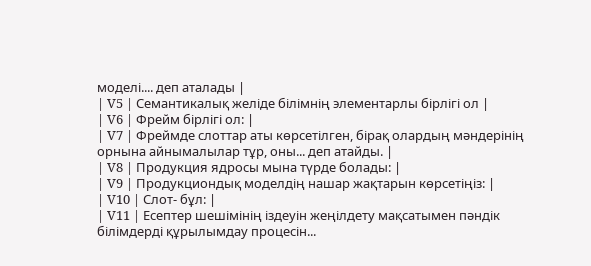моделі.... деп аталады |
| V5 | Семантикалық желіде білімнің элементарлы бірлігі ол |
| V6 | Фрейм бірлігі ол: |
| V7 | Фреймде слоттар аты көрсетілген, бірақ олардың мәндерінің орнына айнымалылар тұр, оны... деп атайды. |
| V8 | Продукция ядросы мына түрде болады: |
| V9 | Продукциондық моделдің нашар жақтарын көрсетіңіз: |
| V10 | Слот- бұл: |
| V11 | Есептер шешімінің іздеуін жеңілдету мақсатымен пәндік білімдерді құрылымдау процесін...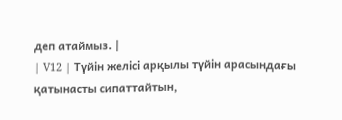деп атаймыз. |
| V12 | Түйін желісі арқылы түйін арасындағы қатынасты сипаттайтын,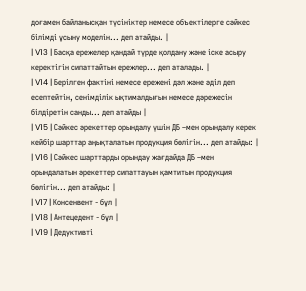доғамен байланысқан түсініктер немесе объектілерге сәйкес білімді ұсыну моделін... деп атайды. |
| V13 | Басқа ережелер қандай түрде қолдану және іске асыру керектігін сипаттайтын ережлер... деп аталады. |
| V14 | Берілген фактіні немесе ережені дәл және әділ деп есептейтін, сенімділік ықтималдығын немесе дәрежесін білдіретін санды... деп атайды |
| V15 | Сәйкес әрекеттер орындалу үшін ДБ –мен орындалу керек кейбір шарттар аңықталатын продукция бөлігін... деп атайды: |
| V16 | Сәйкес шарттарды орындау жағдайда ДБ –мен орындалатын әрекеттер сипаттауын қамтитын продукция бөлігін... деп атайды: |
| V17 | Консенвент - бұл |
| V18 | Антецедент - бұл |
| V19 | Дедуктивті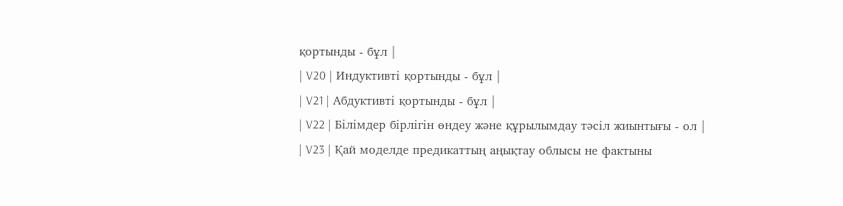қортынды - бұл |
| V20 | Индуктивті қортынды - бұл |
| V21 | Абдуктивті қортынды - бұл |
| V22 | Білімдер бірлігін өндеу және құрылымдау тәсіл жиынтығы - ол |
| V23 | Қай моделде предикаттың аңықтау облысы не фактыны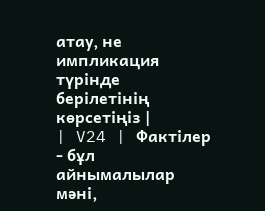атау, не импликация түрінде берілетінің көрсетіңіз |
| V24 | Фактілер - бұл айнымалылар мәні,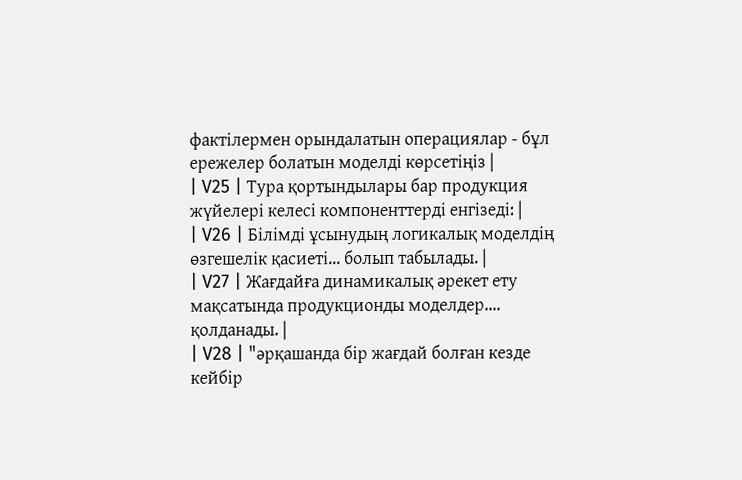фактілермен орындалатын операциялар - бұл ережелер болатын моделді көрсетіңіз |
| V25 | Тура қортындылары бар продукция жүйелері келесі компоненттерді енгізеді: |
| V26 | Білімді ұсынудың логикалық моделдің өзгешелік қасиеті... болып табылады. |
| V27 | Жағдайға динамикалық әрекет ету мақсатында продукционды моделдер.... қолданады. |
| V28 | "әрқашанда бір жағдай болған кезде кейбір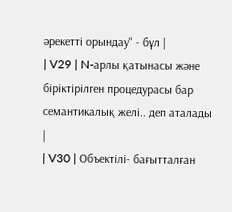әрекетті орындау" - бұл |
| V29 | N-арлы қатынасы және біріктірілген процедурасы бар семантикалық желі.. деп аталады |
| V30 | Объектілі- бағытталған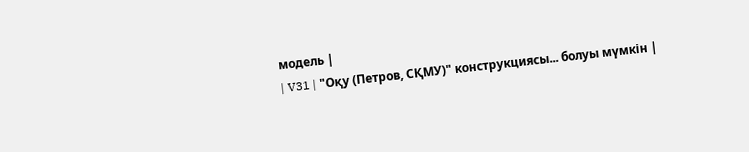модель |
| V31 | "Оқу (Петров, СҚМУ)" конструкциясы... болуы мүмкін |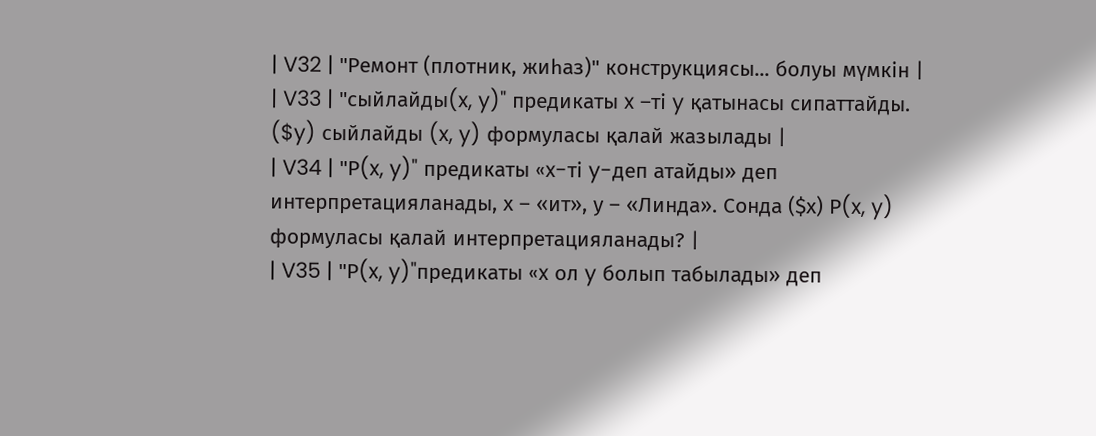| V32 | "Ремонт (плотник, жиһаз)" конструкциясы... болуы мүмкін |
| V33 | "сыйлайды(x, y)" предикаты x –ті y қатынасы сипаттайды. ($y) сыйлайды (x, y) формуласы қалай жазылады |
| V34 | "Р(x, y)" предикаты «x-ті y-деп атайды» деп интерпретацияланады, х – «ит», у – «Линда». Сонда ($х) Р(x, y) формуласы қалай интерпретацияланады? |
| V35 | "Р(x, y)"предикаты «x ол y болып табылады» деп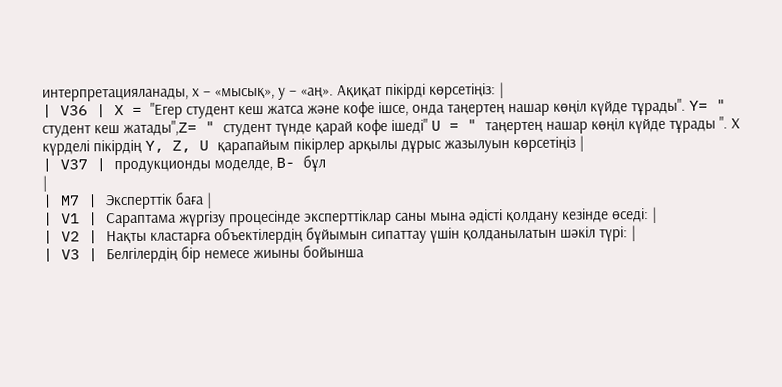интерпретацияланады, х – «мысық», у – «аң». Ақиқат пікірді көрсетіңіз: |
| V36 | X = "Егер студент кеш жатса және кофе ішсе, онда таңертең нашар көңіл күйде тұрады". Y= " студент кеш жатады",Z= " студент түнде қарай кофе ішеді" U = " таңертең нашар көңіл күйде тұрады ". Х күрделі пікірдің Y, Z, U қарапайым пікірлер арқылы дұрыс жазылуын көрсетіңіз |
| V37 | продукционды моделде, B- бұл
|
| M7 | Эксперттік баға |
| V1 | Сараптама жүргізу процесінде эксперттіклар саны мына әдісті қолдану кезінде өседі: |
| V2 | Нақты кластарға объектілердің бұйымын сипаттау үшін қолданылатын шәкіл түрі: |
| V3 | Белгілердің бір немесе жиыны бойынша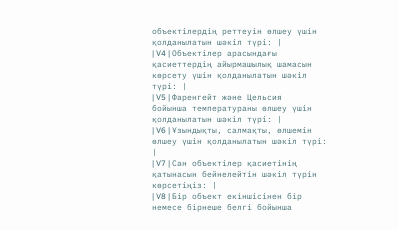объектілердің реттеуін өлшеу үшін қолданылатын шәкіл түрі: |
| V4 | Объектілер арасындағы қасиеттердің айырмашылық шамасын көрсету үшін қолданылатын шәкіл түрі: |
| V5 | Фаренгейт және Цельсия бойынша температураны өлшеу үшін қолданылатын шәкіл түрі: |
| V6 | Ұзындықты, салмақты, өлшемін өлшеу үшін қолданылатын шәкіл түрі: |
| V7 | Сан объектілер қасиетінің қатынасын бейнелейтін шәкіл түрін көрсетіңіз: |
| V8 | Бір объект екіншісінен бір немесе бірнеше белгі бойынша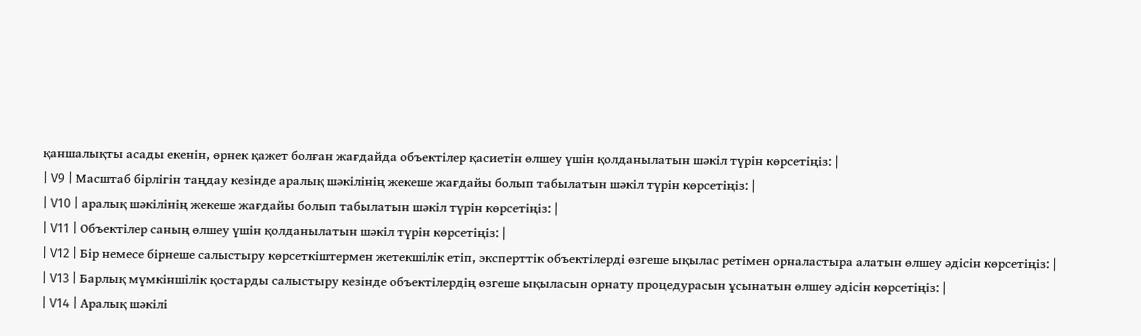қаншалықты асады екенін, өрнек қажет болған жағдайда объектілер қасиетін өлшеу үшін қолданылатын шәкіл түрін көрсетіңіз: |
| V9 | Масштаб бірлігін таңдау кезінде аралық шәкілінің жекеше жағдайы болып табылатын шәкіл түрін көрсетіңіз: |
| V10 | аралық шәкілінің жекеше жағдайы болып табылатын шәкіл түрін көрсетіңіз: |
| V11 | Объектілер саның өлшеу үшін қолданылатын шәкіл түрін көрсетіңіз: |
| V12 | Бір немесе бірнеше салыстыру көрсеткіштермен жетекшілік етіп, эксперттік объектілерді өзгеше ықылас ретімен орналастыра алатын өлшеу әдісін көрсетіңіз: |
| V13 | Барлық мүмкіншілік қостарды салыстыру кезінде объектілердің өзгеше ықыласын орнату процедурасын ұсынатын өлшеу әдісін көрсетіңіз: |
| V14 | Аралық шәкілі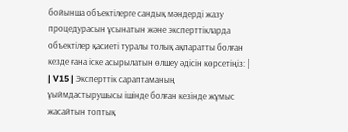бойынша объектілерге сандық мәндерді жазу процедурасын ұсынатын және эксперттікларда объектілер қасиеті туралы толық ақпаратты болған кезде ғана іске асырылатын өлшеу әдісін көрсетіңіз: |
| V15 | Эксперттік сараптаманың ұыймдастырушысы ішінде болған кезінде жұмыс жасайтын топтық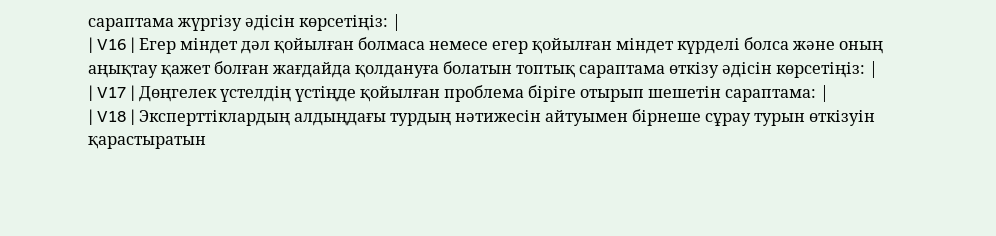сараптама жүргізу әдісін көрсетіңіз: |
| V16 | Егер міндет дәл қойылған болмаса немесе егер қойылған міндет күрделі болса және оның аңықтау қажет болған жағдайда қолдануға болатын топтық сараптама өткізу әдісін көрсетіңіз: |
| V17 | Дөңгелек үстелдің үстіңде қойылған проблема біріге отырып шешетін сараптама: |
| V18 | Эксперттіклардың алдыңдағы турдың нәтижесін айтуымен бірнеше сұрау турын өткізуін қарастыратын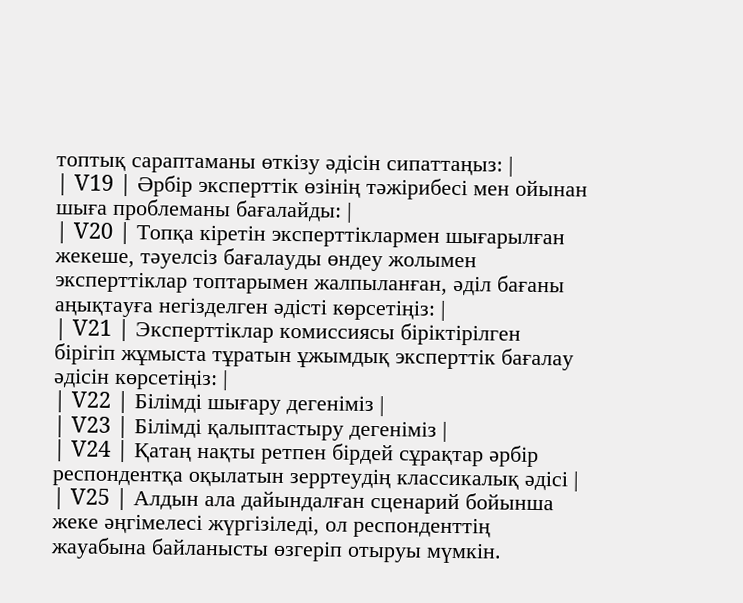топтық сараптаманы өткізу әдісін сипаттаңыз: |
| V19 | Әрбір эксперттік өзінің тәжірибесі мен ойынан шыға проблеманы бағалайды: |
| V20 | Топқа кіретін эксперттіклармен шығарылған жекеше, тәуелсіз бағалауды өндеу жолымен эксперттіклар топтарымен жалпыланған, әділ бағаны аңықтауға негізделген әдісті көрсетіңіз: |
| V21 | Эксперттіклар комиссиясы біріктірілген бірігіп жұмыста тұратын ұжымдық эксперттік бағалау әдісін көрсетіңіз: |
| V22 | Білімді шығару дегеніміз |
| V23 | Білімді қалыптастыру дегеніміз |
| V24 | Қатаң нақты ретпен бірдей сұрақтар әрбір респондентқа оқылатын зерртеудің классикалық әдісі |
| V25 | Алдын ала дайындалған сценарий бойынша жеке әңгімелесі жүргізіледі, ол респонденттің жауабына байланысты өзгеріп отыруы мүмкін.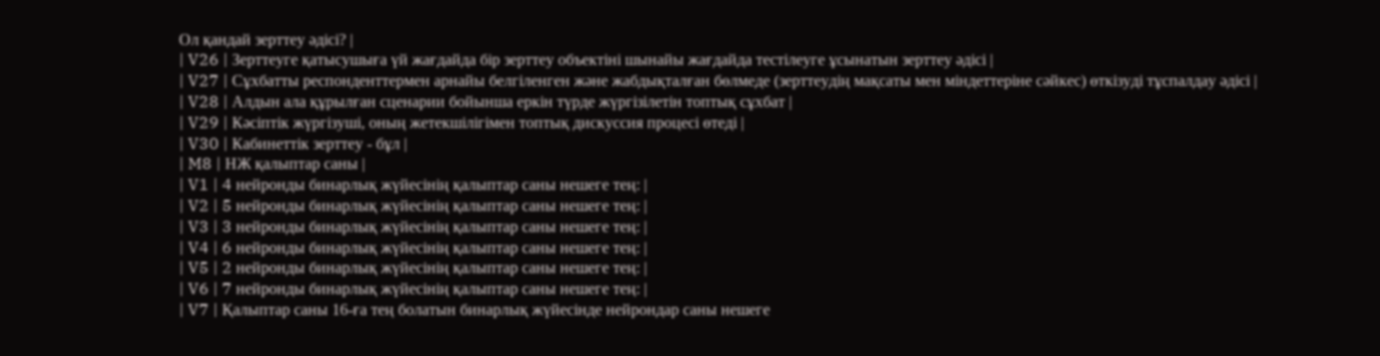Ол қандай зерттеу әдісі? |
| V26 | Зерттеуге қатысушыға үй жағдайда бір зерттеу объектіні шынайы жағдайда тестілеуге ұсынатын зерттеу әдісі |
| V27 | Сұхбатты респонденттермен арнайы белгіленген және жабдықталған бөлмеде (зерттеудің мақсаты мен міндеттеріне сәйкес) өткізуді тұспалдау әдісі |
| V28 | Алдын ала құрылған сценарии бойынша еркін түрде жүргізілетін топтық сұхбат |
| V29 | Кәсіптік жүргізуші, оның жетекшілігімен топтық дискуссия процесі өтеді |
| V30 | Кабинеттік зерттеу - бұл |
| M8 | НЖ қалыптар саны |
| V1 | 4 нейронды бинарлық жүйесінің қалыптар саны нешеге тең: |
| V2 | 5 нейронды бинарлық жүйесінің қалыптар саны нешеге тең: |
| V3 | 3 нейронды бинарлық жүйесінің қалыптар саны нешеге тең: |
| V4 | 6 нейронды бинарлық жүйесінің қалыптар саны нешеге тең: |
| V5 | 2 нейронды бинарлық жүйесінің қалыптар саны нешеге тең: |
| V6 | 7 нейронды бинарлық жүйесінің қалыптар саны нешеге тең: |
| V7 | Қалыптар саны 16-ға тең болатын бинарлық жүйесінде нейрондар саны нешеге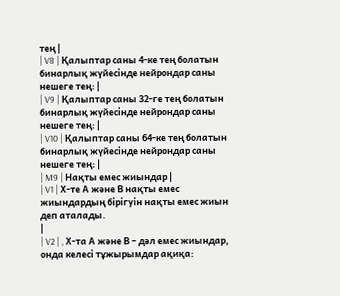тең |
| V8 | Қалыптар саны 4-ке тең болатын бинарлық жүйесінде нейрондар саны нешеге тең: |
| V9 | Қалыптар саны 32-ге тең болатын бинарлық жүйесінде нейрондар саны нешеге тең: |
| V10 | Қалыптар саны 64-ке тең болатын бинарлық жүйесінде нейрондар саны нешеге тең: |
| M9 | Нақты емес жиындар |
| V1 | Х-те А және В нақты емес жиындардың бірігуін нақты емес жиын деп аталады.
|
| V2 | , Х-та А және В – дәл емес жиындар, онда келесі тұжырымдар ақиқа: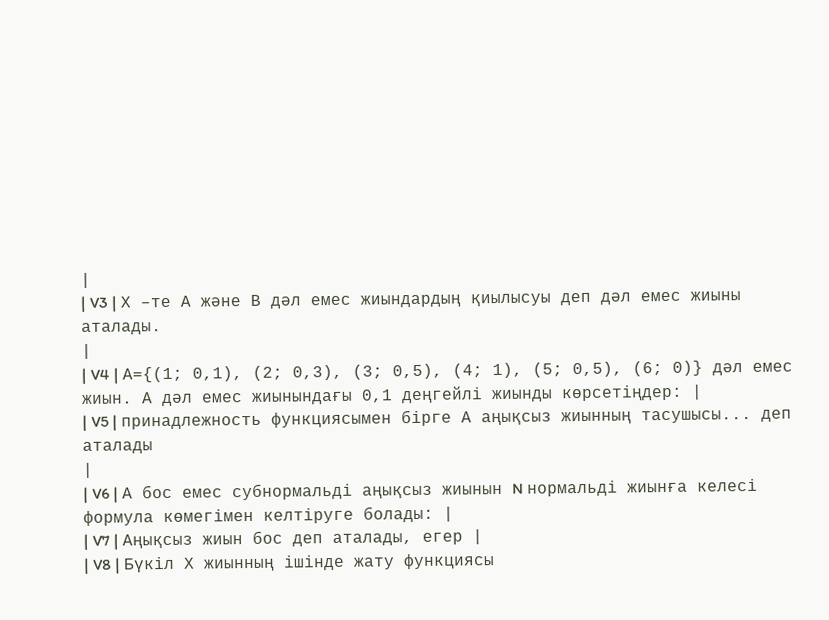|
| V3 | Х –те А және В дәл емес жиындардың қиылысуы деп дәл емес жиыны аталады.
|
| V4 | А={(1; 0,1), (2; 0,3), (3; 0,5), (4; 1), (5; 0,5), (6; 0)} дәл емес жиын. А дәл емес жиынындағы 0,1 деңгейлі жиынды көрсетіңдер: |
| V5 | принадлежность функциясымен бірге А аңықсыз жиынның тасушысы... деп аталады
|
| V6 | А бос емес субнормальді аңықсыз жиынын N нормальді жиынға келесі формула көмегімен келтіруге болады: |
| V7 | Аңықсыз жиын бос деп аталады, егер |
| V8 | Бүкіл Х жиынның ішінде жату функциясы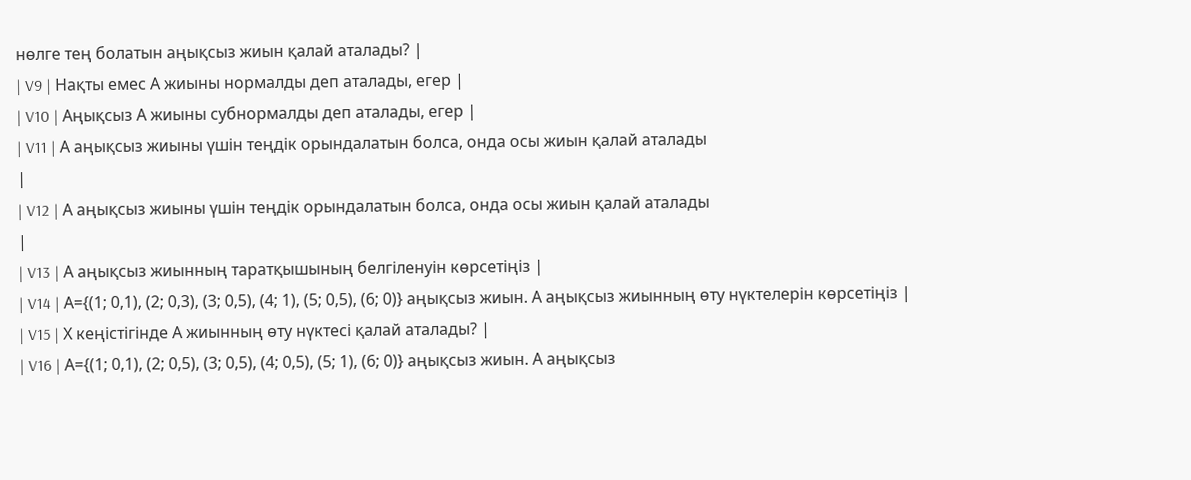нөлге тең болатын аңықсыз жиын қалай аталады? |
| V9 | Нақты емес А жиыны нормалды деп аталады, егер |
| V10 | Аңықсыз А жиыны субнормалды деп аталады, егер |
| V11 | А аңықсыз жиыны үшін теңдік орындалатын болса, онда осы жиын қалай аталады
|
| V12 | А аңықсыз жиыны үшін теңдік орындалатын болса, онда осы жиын қалай аталады
|
| V13 | А аңықсыз жиынның таратқышының белгіленуін көрсетіңіз |
| V14 | А={(1; 0,1), (2; 0,3), (3; 0,5), (4; 1), (5; 0,5), (6; 0)} аңықсыз жиын. А аңықсыз жиынның өту нүктелерін көрсетіңіз |
| V15 | Х кеңістігінде А жиынның өту нүктесі қалай аталады? |
| V16 | А={(1; 0,1), (2; 0,5), (3; 0,5), (4; 0,5), (5; 1), (6; 0)} аңықсыз жиын. А аңықсыз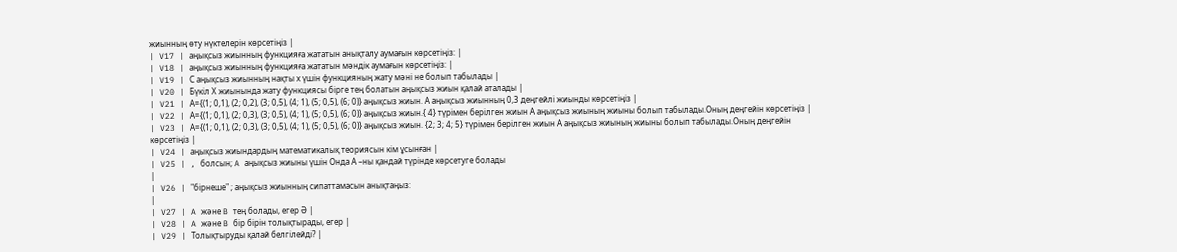жиынның өту нүктелерін көрсетіңіз |
| V17 | аңықсыз жиынның функцияға жататын анықталу аумағын көрсетіңіз: |
| V18 | аңықсыз жиынның функцияға жататын мәндік аумағын көрсетіңіз: |
| V19 | С аңықсыз жиынның нақты х үшін функцияның жату мәні не болып табылады |
| V20 | Бүкіл Х жиынында жату функциясы бірге тең болатын аңықсыз жиын қалай аталады |
| V21 | А={(1; 0,1), (2; 0,2), (3; 0,5), (4; 1), (5; 0,5), (6; 0)} аңықсыз жиын. А аңықсыз жиынның 0,3 деңгейлі жиынды көрсетіңіз |
| V22 | А={(1; 0,1), (2; 0,3), (3; 0,5), (4; 1), (5; 0,5), (6; 0)} аңықсыз жиын.{ 4} түрімен берілген жиын А аңықсыз жиының жиыны болып табылады.Оның деңгейін көрсетіңіз |
| V23 | А={(1; 0,1), (2; 0,3), (3; 0,5), (4; 1), (5; 0,5), (6; 0)} аңықсыз жиын. {2; 3; 4; 5} түрімен берілген жиын А аңықсыз жиының жиыны болып табылады.Оның деңгейін көрсетіңіз |
| V24 | аңықсыз жиындардың математикалық теориясын кім ұсынған |
| V25 | , болсын; A аңықсыз жиыны үшін Онда А –ны қандай түрінде көрсетуге болады
|
| V26 | "бірнеше" ; аңықсыз жиынның сипаттамасын анықтаңыз:
|
| V27 | A және B тең болады, егер Ә |
| V28 | A және B бір бірін толықтырады, егер |
| V29 | Толықтыруды қалай белгілейді? |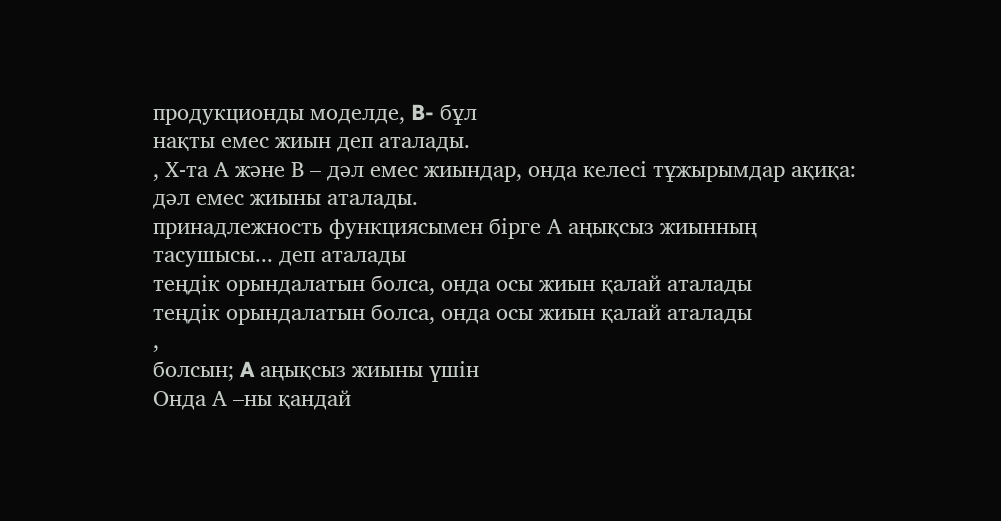продукционды моделде, B- бұл
нақты емес жиын деп аталады.
, Х-та А және В – дәл емес жиындар, онда келесі тұжырымдар ақиқа:
дәл емес жиыны аталады.
принадлежность функциясымен бірге А аңықсыз жиынның тасушысы... деп аталады
теңдік орындалатын болса, онда осы жиын қалай аталады
теңдік орындалатын болса, онда осы жиын қалай аталады
,
болсын; A аңықсыз жиыны үшін
Онда А –ны қандай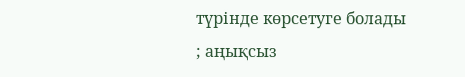түрінде көрсетуге болады
; аңықсыз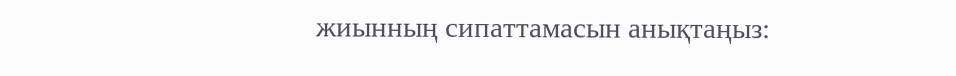жиынның сипаттамасын анықтаңыз: